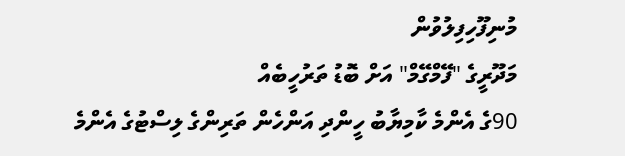މުނިފޫހިފިލުވުން
މަދޫރީގެ "ފޭމްގޭމް" އަށް ބޮޑު ތަރުހީބެއް
90ގެ އެންމެ ކާމިޔާބު ހީންދި އަންހެން ތަރިންގެ ލިސްޓުގެ އެންމެ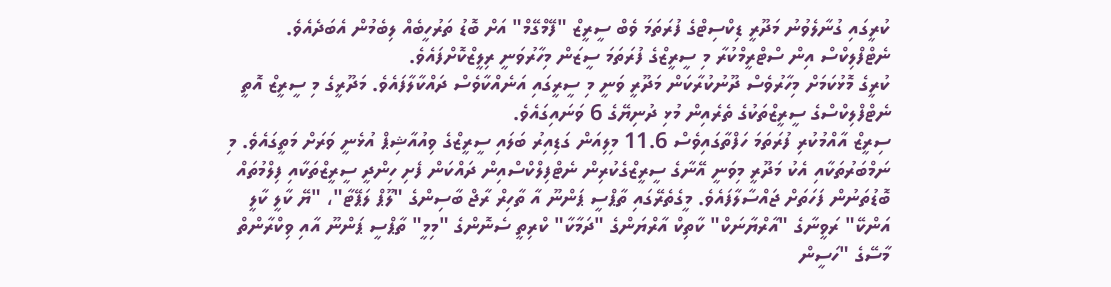ކުރީގައި ގުނާލެވުނު މަދޫރީ ޑިކްސިޓްގެ ފުރަތަމަ ވެބް ސީރީޒް "ފޭމްގޭމް" އަށް ބޮޑު ތަރުހީބެއް ލިބެމުން އެބަދެއެވެ. ނެޓްފްލިކްސް އިން ސްޓްރީމްކުރާ މި ސީރީޒްގެ ފުރަތަމަ ސީޒަން މިހާރުވަނީ ރިލީޒްކޮށްފައެވެ.
ކުރީގެ މޮޅުކަމަށް މިހާރުވެސް ދޫނުކުރާކަން މަދޫރީ ވަނީ މި ސީރީގައި އަނެއްކާވެސް ދައްކާލާފައެވެ. މަދޫރީގެ މި ސީރީޒް އޮތީ ނެޓްފްލިކްސްގެ ސީރީޒްތަކުގެ ތެރެއިން މުޅި ދުނިޔޭގެ 6 ވަނައިގައެވެ.
ސިރީޒް އާއްމުކުރި ފުރަތަމަ ހަފްތާގައިވެސް 11.6 މިލިއަން ގަޑިއިރު ބަލައި ސީރީޒްގެ ވިއުއާޝިޕް އުޅެނީ ވަރަށް މަތީގައެވެ. މި ނަމްބަރުތަކާއި އެކު މަދޫރީ މިވަނީ އޭނާގެ ސީރީޒްގެކުރިން ނެޓްފިލްކްސްއިން ދައްކަން ފެށި ހިންދީ ސީރީޒްތަކާއި ފިލްމުތައް ބޮޑުތަނުން ފަހަތަށް ޖައްސާލާފައެވެ. މީގެތެރޭގައި ތާޕްސީ ޕަންނޫ އާ ތާހިރް ރާޖް ބާސިންގެ "ލޫޕް ލަޕޭޓާ"، "ޔޭ ކާލީ ކާލީ އަންކޭ" ރަވީނާގެ "އާރްޔާނަކް" ކާތިކް އާރްޔަންގެ "ދަމާކާ" ކްރިތީ ސެނޮންގެ "މިމީ" ތާޕްސީ ޕަންނޫ އާއި ވިކްރާންތް މާސޭގެ "ހަސީން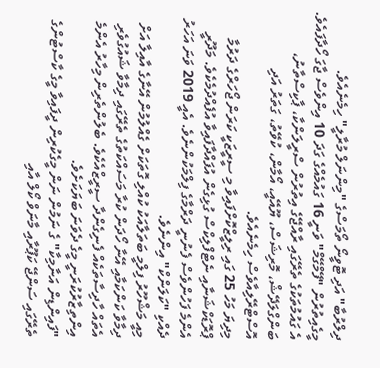ދިލްރުބާ" އަދި ޓޮވީނޯ ތޯމަސްގެ "މިންނަލް މުރާލީ" ހިމެނެއެވެ.
މީގެއިތުރުން "ފޭމްގޭމް" ވަނީ 16 ގައުމެއްގެ ގަދަ 10 އިންވެސް ޖާގަ ހޯދާފައެވެ. އެ ގައުމުތަކުގެ ތެރޭގައި ރާއްޖޭގެ އިތުރުން ސްރީލަންކާ، ޕާކިސްތާނު، ބަންގްލަދޭޝް، މޮރިޝަސް، ޔޫއޭއީ، އޯމާން، ކުވޭތު، ގަތަރު އަދި އޮސްޓްރޭލިއާވެސް ހިމެނެއެވެ.
މިދިޔަ މަހު 25 ގައި ރިލީޒްކޮށްފައިވާ މި ސީރީޒަކީ ކަރަން ޖޯހަރްގެ ދަރުމާ ޕްރޮޑަކްޝަނާއި ނެޓްފްލިކްސް ގުޅިގެން އުފައްދާފައިވާ އުފެއްދުމެކެވެ. މަދޫރީ އެންމެ ފަހުންވެސް ފެނުނީ ދަރްމާގެ ފިލްމަކުންނެވެ. އެއީ 2019 ވަނަ އަހަރު ދެއްކި "ކަލަންކް" އިންނެވެ.
މިއީ މަޝްހޫރު ފިލްމީ ބަތަލާއަކު ކުއްލި ގޮތަކަށް ގެއްލުމުން އޭނާގެ އާއިލާ އަށް ދިމާވާ ކަންކަމާއި އޭނާ ހޯދަން ކުރާ މަސައްކަތުގެ ތެރޭގައި ދިމާވާ ޝައުގުވެރި އެތައް ހާދިސާތަކެއް ފެނިގެންދާ ސީރީޒްއެކެވެ. ބެލުންތެރިން މިހާރު އެންމެ އިންތިޒާރުކުރަނީ މީގެ ދެވަނަ ބަޔަކަށެވެ.
"ފައިންޑިން އަނާމިކާ" ގެ ނަމުން ނަން މީގެކުރިން ދީފައިވާ މީގެ ކާސްޓުންގެ ތެރޭގައި ސަންޖޭ ކަޕޫރާއި މާނަވް ކޯލް އާއި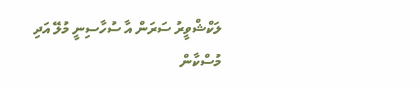ލަކްޝްވީރު ސަރަން އާ ސުހާސިނީ މުލޭ އަދި މުސްކާން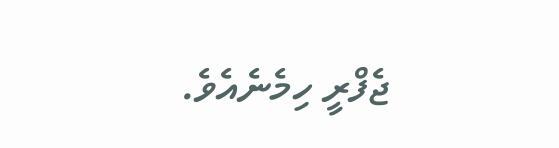ޖެފްރީ ހިމެނެއެވެ.